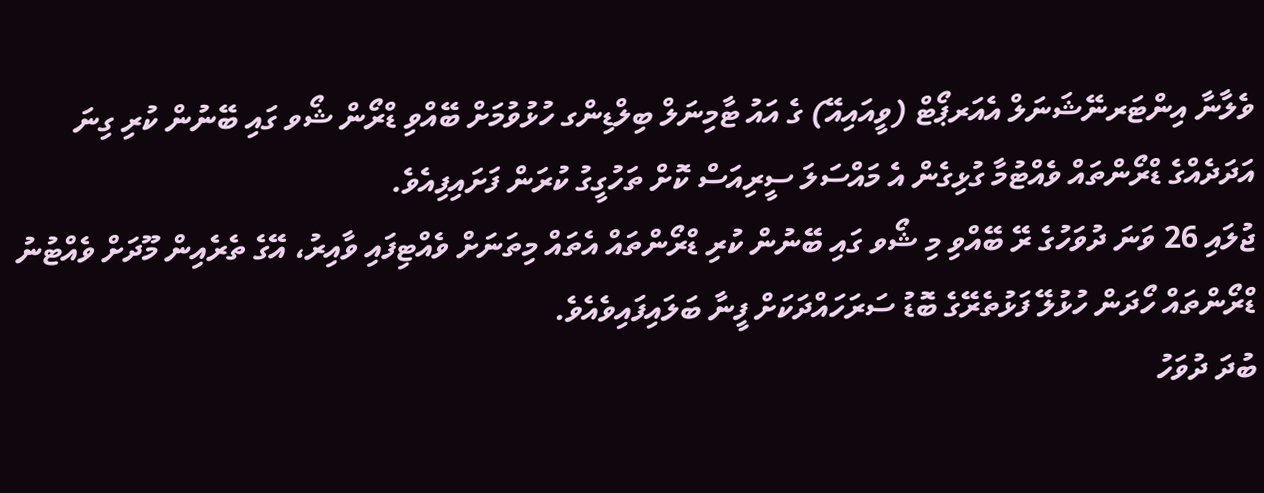ވެލާނާ އިންޓަރނޭޝަނަލް އެއަރޕޯޓް (ވީއައިއޭ) ގެ އައު ޓާމިނަލް ބިލްޑިންގ ހުޅުވުމަށް ބޭއްވި ޑްރޯން ޝޯވ ގައި ބޭނުން ކުރި ގިނަ އަދަދެއްގެ ޑްރޯންތައް ވެއްޓުމާ ގުޅިގެން އެ މައްސަލަ ސީރިއަސް ކޮށް ތަހުގީގު ކުރަން ފަށައިފިއެވެ.
ޖުލައި 26 ވަނަ ދުވަހުގެ ރޭ ބޭއްވި މި ޝޯވ ގައި ބޭނުން ކުރި ޑްރޯންތައް އެތައް މިތަނަށް ވެއްޓިފައި ވާއިރު، އޭގެ ތެރެއިން މޫދަށް ވެއްޓުނު ޑްރޯންތައް ހޯދަން ހުޅުލޭ ފަޅުތެރޭގެ ބޮޑު ސަރަހައްދަކަށް ފީނާ ބަލައިފައިވެއެވެ.
ބުދަ ދުވަހު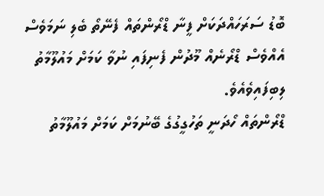ބޮޑު ސަރަހައްދަކަށް ފީނާ ޑްރޯންތައް ފެނޭތޯ ބެލި ނަމަވެސް އެއްވެސް ޑްރޯނެއް މޫދުން ފެނިފައި ނުވާ ކަމަށް މައުލޫމާތު ލިބިފައިވެއެވެ.
ޑްރޯންތައް ހޯދަނީ ތަހުގީގުގެ ބޭނުމަށް ކަމަށް މައުލޫމާތު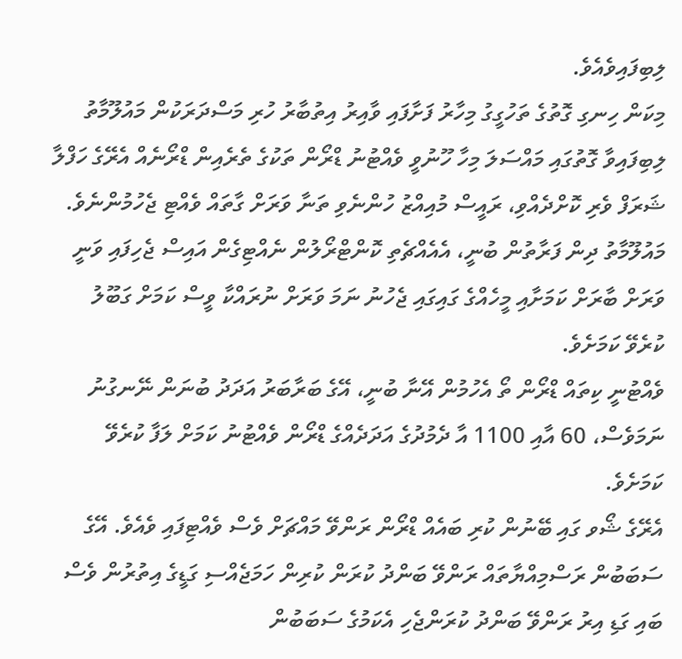ލިބިފައިވެއެވެ.
މިކަން ހިނގި ގޮތުގެ ތަހުގީގު މިހާރު ފަށާފައި ވާއިރު އިތުބާރު ހުރި މަސްދަރަކުން މައުލޫމާތު ލިބިފައިވާ ގޮތުގައި މައްސަލަ މިހާ ހޫނުވީ ވެއްޓުނު ޑްރޯން ތަކުގެ ތެރެއިން ޑްރޯނެއް އެރޭގެ ހަފްލާ ޝަރަފް ވެރި ކޮށްދެއްވި، ރައީސް މުއިއްޒު ހުންނެވި ތަނާ ވަރަށް ގާތައް ވެއްޓި ޖެހުމުންނެވެ.
މައުލޫމާތު ދިން ފަރާތުން ބުނީ، އެއެއްޗެތި ކޮންޓްރޯލުން ނެއްޓިގެން އައިސް ޖެހިފައި ވަނީ ވަރަށް ބާރަށް ކަމަށާއި މީހެއްގެ ގައިގައި ޖެހުނު ނަމަ ވަރަށް ނުރައްކާ ވީސް ކަމަށް ގަބޫލު ކުރެވޭ ކަމަށެވެ.
ވެއްޓުނީ ކިތައް ޑްރޯން ތޯ އެހުމުން އޭނާ ބުނީ، އޭގެ ބަރާބަރު އަދަދު ބުނަން ނޭނގުނު ނަމަވެސް، 60 އާއި 1100 އާ ދެމުދުގެ އަދަދެއްގެ ޑްރޯން ވެއްޓުނު ކަމަށް ލަފާ ކުރެވޭ ކަމަށެވެ.
އެރޭގެ ޝޯވ ގައި ބޭނުން ކުރި ބައެއް ޑްރޯން ރަންވޭ މައްޗަށް ވެސް ވެއްޓިފައި ވެއެވެ. އޭގެ ސަބަބުން ރަސްމިއްޔާތައް ރަންވޭ ބަންދު ކުރަން ކުރިން ހަމަޖެއްސި ގަޑީގެ އިތުރުން ވެސް ބައި ގަޑި އިރު ރަންވޭ ބަންދު ކުރަންޖެހި އެކަމުގެ ސަބަބުން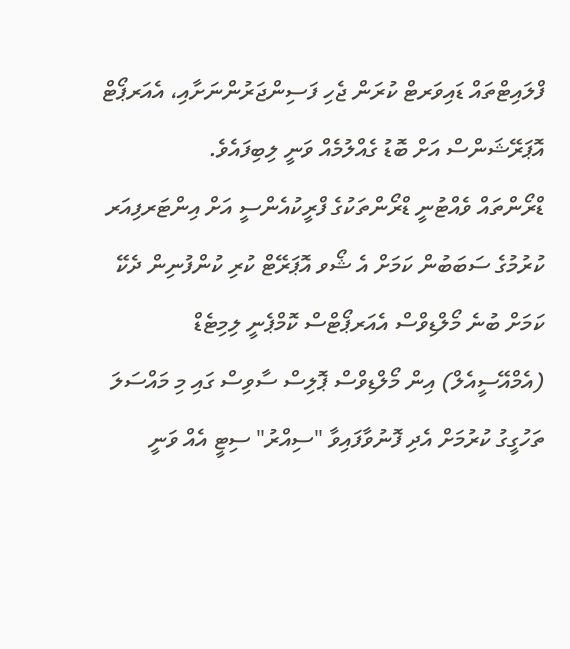ފްލައިޓްތައް ޑައިވަރޓް ކުރަން ޖެހި ފަސިންޖަރުންނަށާއި، އެއަރޕޯޓް އޮޕަރޭޝަންސް އަށް ބޮޑު ގެއްލުމެއް ވަނީ ލިބިފައެވެ.
ޑްރޯންތައް ވެއްޓުނީ ޑްރޯންތަކުގެ ފްރީކުއެންސީ އަށް އިންޓަރފިއަރ ކުރުމުގެ ސަބަބުން ކަމަށް އެ ޝޯވ އޮޕަރޭޓް ކުރި ކުންފުނިން ދެކޭ ކަމަށް ބުނެ މޯލްޑިވްސް އެއަރޕޯޓްސް ކޮމްޕެނީ ލިމިޓެޑް (އެމްއޭސީއެލް) އިން މޯލްޑިވްސް ޕޮލިސް ސާވިސް ގައި މި މައްސަލަ ތަހުގީގު ކުރުމަށް އެދި ފޮނުވާފައިވާ "ސިއްރު" ސިޓީ އެއް ވަނީ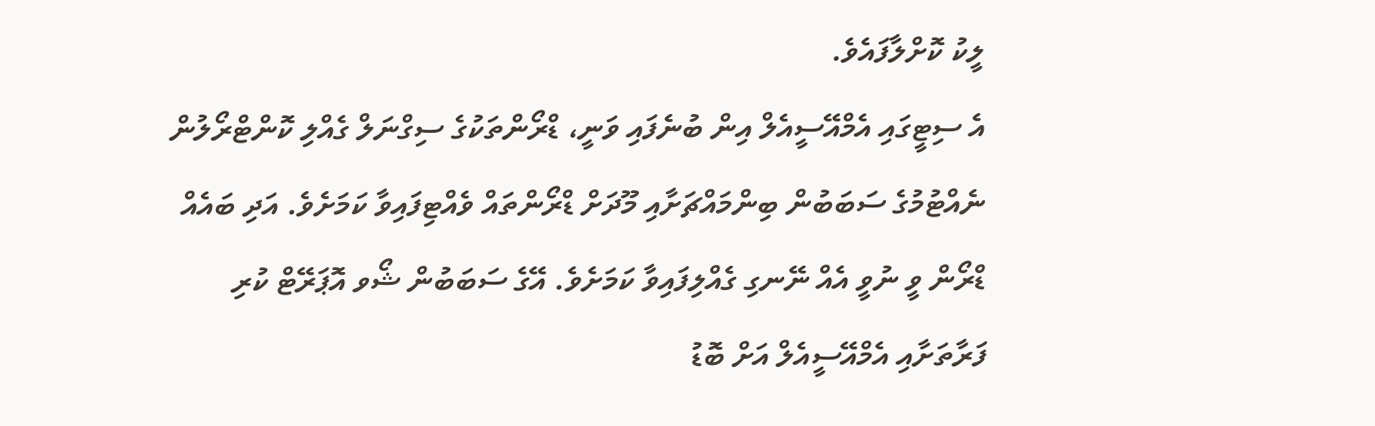ލީކު ކޮށްލާފައެވެ.
އެ ސިޓީގައި އެމްއޭސީއެލް އިން ބުނެފައި ވަނީ، ޑްރޯންތަކުގެ ސިގްނަލް ގެއްލި ކޮންޓްރޯލުން ނެއްޓުމުގެ ސަބަބުން ބިންމައްޗަށާއި މޫދަށް ޑްރޯންތައް ވެއްޓިފައިވާ ކަމަށެވެ. އަދި ބައެއް ޑްރޯން ވީ ނުވީ އެއް ނޭނގި ގެއްލިފައިވާ ކަމަށެވެ. އޭގެ ސަބަބުން ޝޯވ އޮޕަރޭޓް ކުރި ފަރާތަށާއި އެމްއޭސީއެލް އަށް ބޮޑު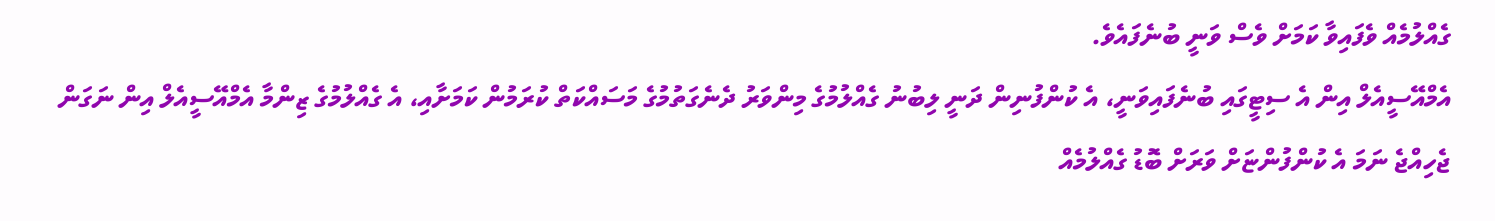ގެއްލުމެއް ވެފައިވާ ކަމަށް ވެސް ވަނީ ބުނެފައެވެ.
އެމްއޭސީއެލް އިން އެ ސިޓީގައި ބުނެފައިވަނީ، އެ ކުންފުނިން ދަނީ ލިބުނު ގެއްލުމުގެ މިންވަރު ދެނެގަތުމުގެ މަސައްކަތް ކުރަމުން ކަމަށާއި، އެ ގެއްލުމުގެ ޒިންމާ އެމްއޭސީއެލް އިން ނަގަން ޖެހިއްޖެ ނަމަ އެ ކުންފުންޏަށް ވަރަށް ބޮޑު ގެއްލުމެއް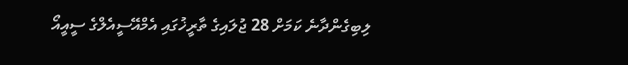ލިބިގެންދާނެ ކަމަށް 28 ޖުލައިގެ ތާރީޚުގައި އެމްއޭސީއެލްގެ ސީއީއޯ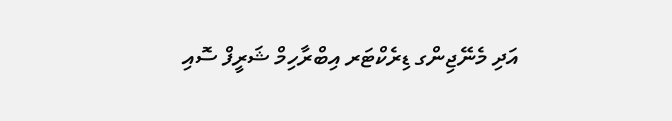އަދި މެނޭޖިންގ ޑިރެކްޓަރ އިބްރާހިމް ޝަރީފް ސޮއި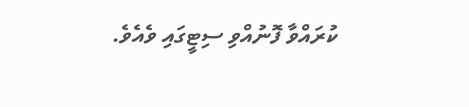ކުރައްވާ ފޮނުއްވި ސިޓީގައި ވެއެވެ.